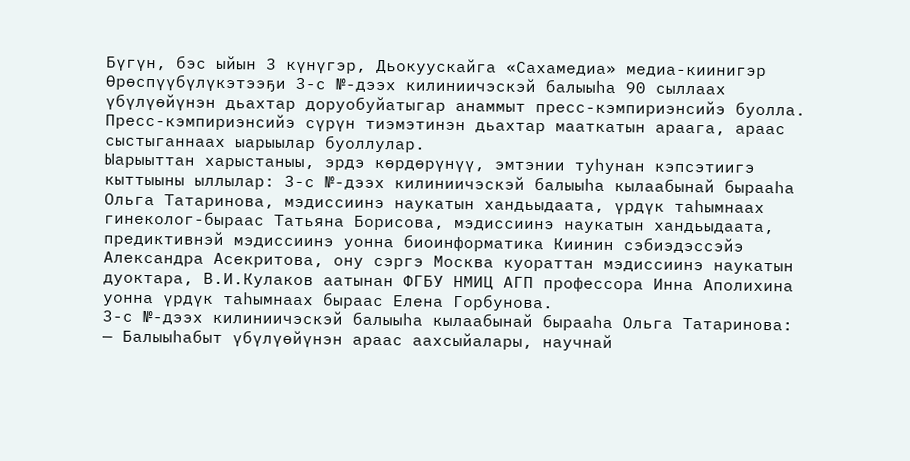Бүгүн, бэс ыйын 3 күнүгэр, Дьокуускайга «Сахамедиа» медиа-киинигэр Өрөспүүбүлүкэтээҕи 3-с №-дээх килиниичэскэй балыыһа 90 сыллаах үбүлүөйүнэн дьахтар доруобуйатыгар анаммыт пресс-кэмпириэнсийэ буолла. Пресс-кэмпириэнсийэ сүрүн тиэмэтинэн дьахтар мааткатын араага, араас сыстыганнаах ыарыылар буоллулар.
Ыарыыттан харыстаныы, эрдэ көрдөрүнүү, эмтэнии туһунан кэпсэтиигэ кыттыыны ыллылар: 3-с №-дээх килиниичэскэй балыыһа кылаабынай бырааһа Ольга Татаринова, мэдиссиинэ наукатын хандьыдаата, үрдүк таһымнаах гинеколог-быраас Татьяна Борисова, мэдиссиинэ наукатын хандьыдаата, предиктивнэй мэдиссиинэ уонна биоинформатика Киинин сэбиэдэссэйэ Александра Асекритова, ону сэргэ Москва куораттан мэдиссиинэ наукатын дуоктара, В.И.Кулаков аатынан ФГБУ НМИЦ АГП профессора Инна Аполихина уонна үрдүк таһымнаах быраас Елена Горбунова.
3-с №-дээх килиниичэскэй балыыһа кылаабынай бырааһа Ольга Татаринова:
— Балыыһабыт үбүлүөйүнэн араас аахсыйалары, научнай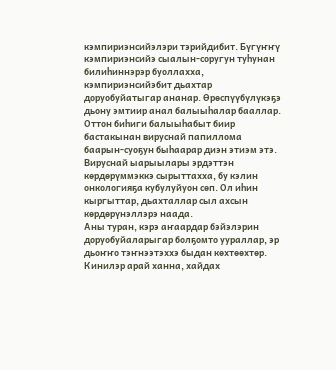кэмпириэнсийэлэри тэрийдибит. Бүгүҥҥү кэмпириэнсийэ сыалын-соругун туһунан билиһиннэрэр буоллахха, кэмпириэнсийэбит дьахтар доруобуйатыгар ананар. Өрөспүүбүлүкэҕэ дьону эмтиир анал балыыһалар бааллар. Оттон биһиги балыыһабыт биир бастакынан вируснай папиллома баарын-суоҕун быһаарар диэн этиэм этэ. Вируснай ыарыылары эрдэттэн көрдөрүммэккэ сырыттахха, бу кэлин онкологияҕа кубулуйуон сөп. Ол иһин кыргыттар, дьахталлар сыл ахсын көрдөрүнэллэрэ наада.
Аны туран, кэрэ аҥаардар бэйэлэрин доруобуйаларыгар болҕомто уураллар, эр дьоҥҥо тэҥнээтэххэ быдан көхтөөхтөр. Кинилэр арай ханна, хайдах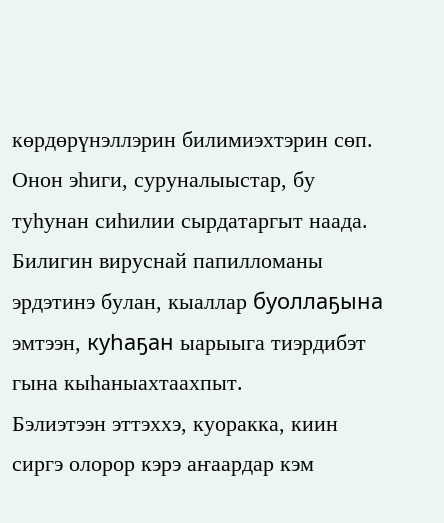көрдөрүнэллэрин билимиэхтэрин сөп. Онон эһиги, суруналыыстар, бу туһунан сиһилии сырдатаргыт наада. Билигин вируснай папилломаны эрдэтинэ булан, кыаллар буоллаҕына эмтээн, куһаҕан ыарыыга тиэрдибэт гына кыһаныахтаахпыт.
Бэлиэтээн эттэххэ, куоракка, киин сиргэ олорор кэрэ аҥаардар кэм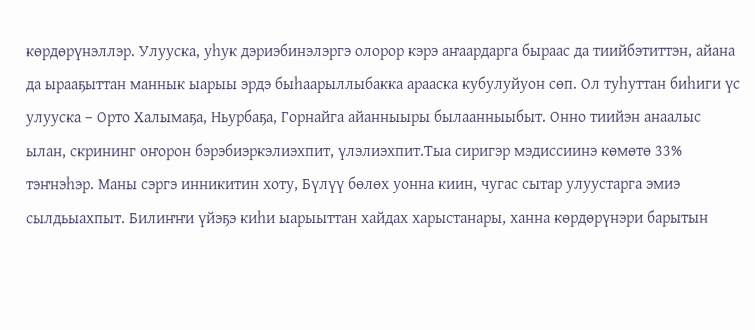көрдөрүнэллэр. Улууска, уһук дэриэбинэлэргэ олорор кэрэ аҥаардарга быраас да тиийбэтиттэн, айана да ырааҕыттан маннык ыарыы эрдэ быһаарыллыбакка арааска кубулуйуон сөп. Ол туһуттан биһиги үс улууска – Орто Халымаҕа, Ньурбаҕа, Горнайга айанныыры былаанныыбыт. Онно тиийэн анаалыс ылан, скрининг оҥорон бэрэбиэркэлиэхпит, үлэлиэхпит.Тыа сиригэр мэдиссиинэ көмөтө 33% тэҥнэһэр. Маны сэргэ инникитин хоту, Бүлүү бөлөх уонна киин, чугас сытар улуустарга эмиэ сылдьыахпыт. Билиҥҥи үйэҕэ киһи ыарыыттан хайдах харыстанары, ханна көрдөрүнэри барытын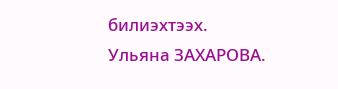билиэхтээх.
Ульяна ЗАХАРОВА.